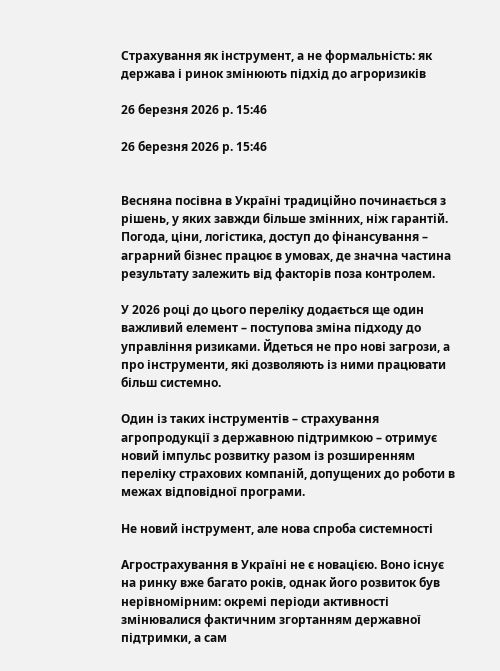Страхування як інструмент, а не формальність: як держава і ринок змінюють підхід до агроризиків

26 березня 2026 р. 15:46

26 березня 2026 р. 15:46


Весняна посівна в Україні традиційно починається з рішень, у яких завжди більше змінних, ніж гарантій. Погода, ціни, логістика, доступ до фінансування – аграрний бізнес працює в умовах, де значна частина результату залежить від факторів поза контролем.

У 2026 році до цього переліку додається ще один важливий елемент – поступова зміна підходу до управління ризиками. Йдеться не про нові загрози, а про інструменти, які дозволяють із ними працювати більш системно.

Один із таких інструментів – страхування агропродукції з державною підтримкою – отримує новий імпульс розвитку разом із розширенням переліку страхових компаній, допущених до роботи в межах відповідної програми.

Не новий інструмент, але нова спроба системності

Агрострахування в Україні не є новацією. Воно існує на ринку вже багато років, однак його розвиток був нерівномірним: окремі періоди активності змінювалися фактичним згортанням державної підтримки, а сам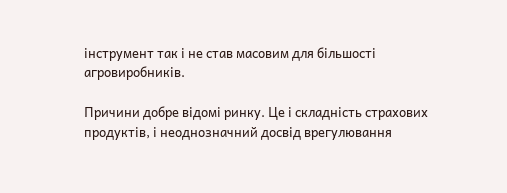інструмент так і не став масовим для більшості агровиробників.

Причини добре відомі ринку. Це і складність страхових продуктів, і неоднозначний досвід врегулювання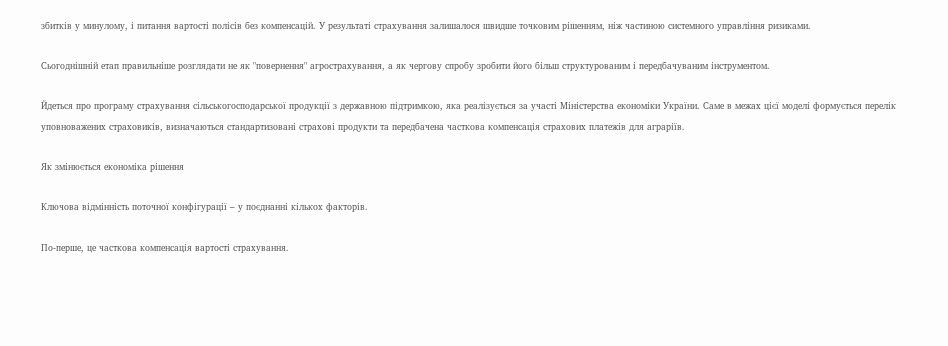збитків у минулому, і питання вартості полісів без компенсацій. У результаті страхування залишалося швидше точковим рішенням, ніж частиною системного управління ризиками.

Сьогоднішній етап правильніше розглядати не як "повернення" агрострахування, а як чергову спробу зробити його більш структурованим і передбачуваним інструментом.

Йдеться про програму страхування сільськогосподарської продукції з державною підтримкою, яка реалізується за участі Міністерства економіки України. Саме в межах цієї моделі формується перелік уповноважених страховиків, визначаються стандартизовані страхові продукти та передбачена часткова компенсація страхових платежів для аграріїв.

Як змінюється економіка рішення

Ключова відмінність поточної конфігурації – у поєднанні кількох факторів.

По-перше, це часткова компенсація вартості страхування.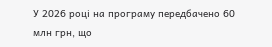У 2026 році на програму передбачено 60 млн грн, що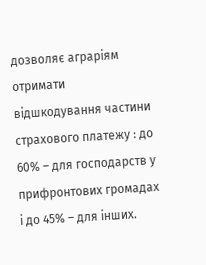дозволяє аграріям отримати відшкодування частини страхового платежу : до 60% – для господарств у прифронтових громадах і до 45% – для інших.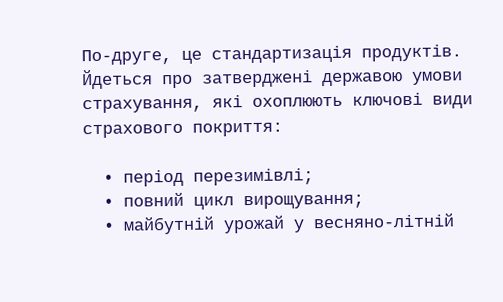По-друге, це стандартизація продуктів. Йдеться про затверджені державою умови страхування, які охоплюють ключові види страхового покриття:

  • період перезимівлі;
  • повний цикл вирощування;
  • майбутній урожай у весняно-літній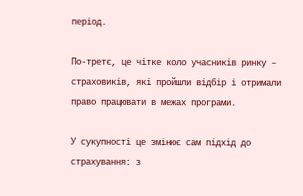період.

По-третє, це чітке коло учасників ринку – страховиків, які пройшли відбір і отримали право працювати в межах програми.

У сукупності це змінює сам підхід до страхування: з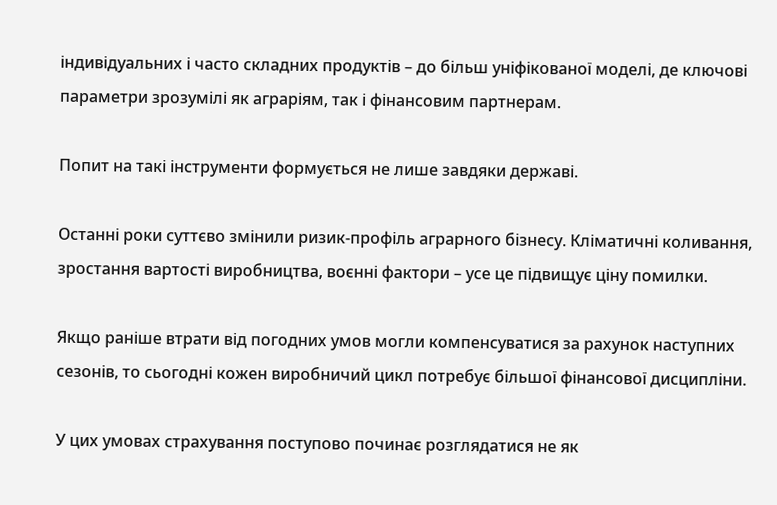індивідуальних і часто складних продуктів – до більш уніфікованої моделі, де ключові параметри зрозумілі як аграріям, так і фінансовим партнерам.

Попит на такі інструменти формується не лише завдяки державі.

Останні роки суттєво змінили ризик-профіль аграрного бізнесу. Кліматичні коливання, зростання вартості виробництва, воєнні фактори – усе це підвищує ціну помилки.

Якщо раніше втрати від погодних умов могли компенсуватися за рахунок наступних сезонів, то сьогодні кожен виробничий цикл потребує більшої фінансової дисципліни.

У цих умовах страхування поступово починає розглядатися не як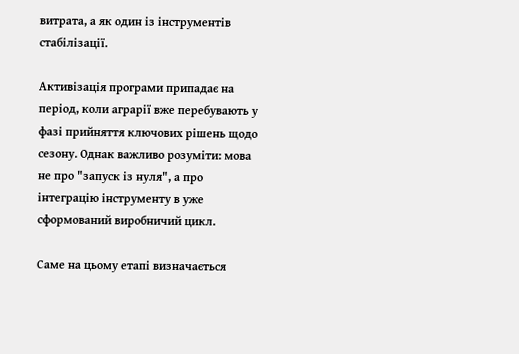витрата, а як один із інструментів стабілізації.

Активізація програми припадає на період, коли аграрії вже перебувають у фазі прийняття ключових рішень щодо сезону. Однак важливо розуміти: мова не про "запуск із нуля", а про інтеграцію інструменту в уже сформований виробничий цикл.

Саме на цьому етапі визначається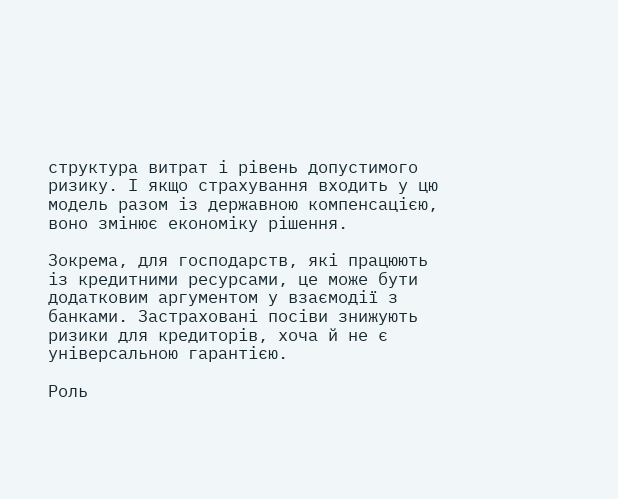структура витрат і рівень допустимого ризику. І якщо страхування входить у цю модель разом із державною компенсацією, воно змінює економіку рішення.

Зокрема, для господарств, які працюють із кредитними ресурсами, це може бути додатковим аргументом у взаємодії з банками. Застраховані посіви знижують ризики для кредиторів, хоча й не є універсальною гарантією.

Роль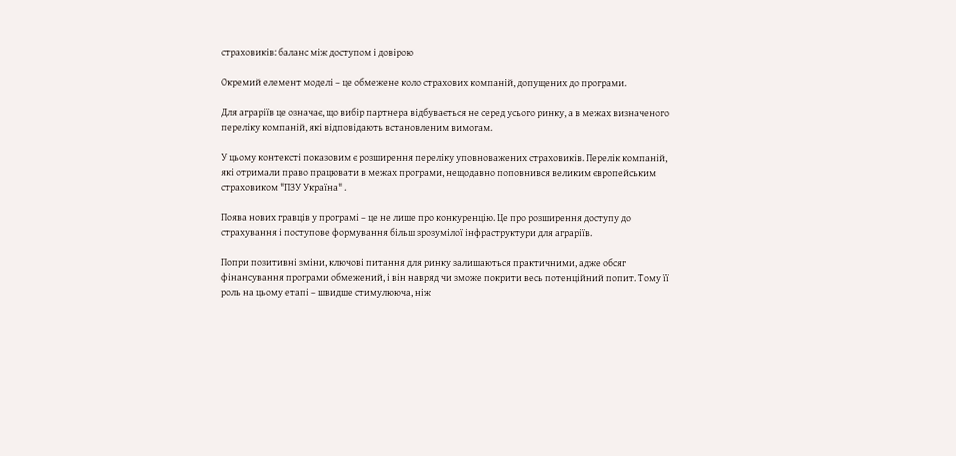страховиків: баланс між доступом і довірою

Окремий елемент моделі – це обмежене коло страхових компаній, допущених до програми.

Для аграріїв це означає, що вибір партнера відбувається не серед усього ринку, а в межах визначеного переліку компаній, які відповідають встановленим вимогам.

У цьому контексті показовим є розширення переліку уповноважених страховиків. Перелік компаній, які отримали право працювати в межах програми, нещодавно поповнився великим європейським страховиком "ПЗУ Україна" .

Поява нових гравців у програмі – це не лише про конкуренцію. Це про розширення доступу до страхування і поступове формування більш зрозумілої інфраструктури для аграріїв.

Попри позитивні зміни, ключові питання для ринку залишаються практичними, адже обсяг фінансування програми обмежений, і він навряд чи зможе покрити весь потенційний попит. Тому її роль на цьому етапі – швидше стимулююча, ніж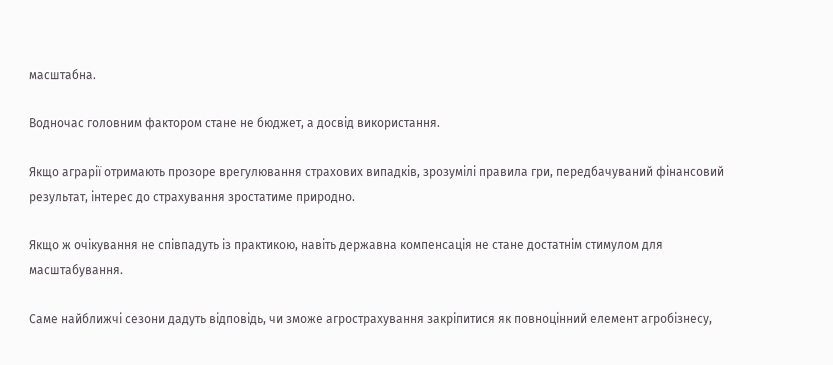масштабна.

Водночас головним фактором стане не бюджет, а досвід використання.

Якщо аграрії отримають прозоре врегулювання страхових випадків, зрозумілі правила гри, передбачуваний фінансовий результат, інтерес до страхування зростатиме природно.

Якщо ж очікування не співпадуть із практикою, навіть державна компенсація не стане достатнім стимулом для масштабування.

Саме найближчі сезони дадуть відповідь, чи зможе агрострахування закріпитися як повноцінний елемент агробізнесу,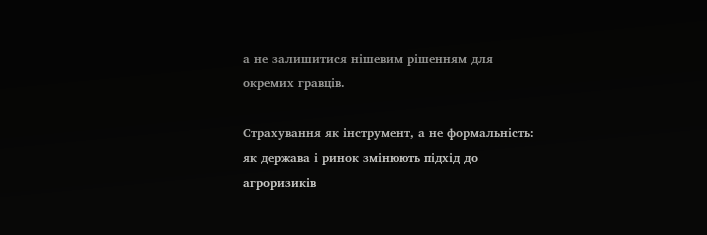а не залишитися нішевим рішенням для окремих гравців.

Страхування як інструмент, а не формальність: як держава і ринок змінюють підхід до агроризиків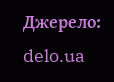Джерело: delo.ua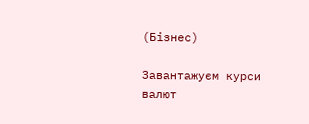(Бізнес)

Завантажуєм курси валют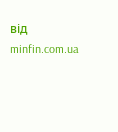від minfin.com.ua